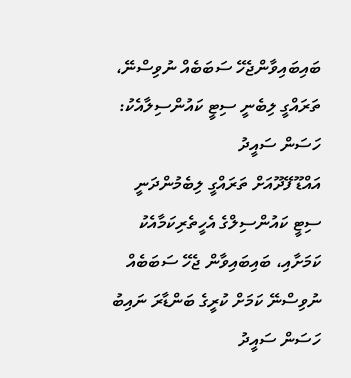ބައިބައިވާންޖެހޭ ސަބަބެއް ނުވިސްނޭ، ތަރައްގީ ލިބެނީ ސިޓީ ކައުންސިލާއެކު: ހަސަން ސައީދު
އައްޑޫ ފޭދޫއަށް ތަރައްގީ ލިބެމުންދަނީ ސިޓީ ކައުންސިލްގެ އެހީތެރިކަމާއެކު ކަމަށާއި، ބައިބައިވާން ޖެހޭ ސަބަބެއް ނުވިސްނޭ ކަމަށް ކުރީގެ ބަންޑާރަ ނައިބު ހަސަން ސައީދު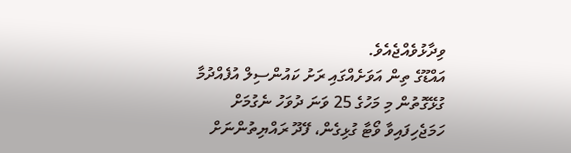ވިދާޅުވެއްޖެއެވެ.
އައްޑޫގެ ތިން އަވަށެއްގައި ރަށު ކައުންސިލް އުފެއްދުމާ ގުޅޭގޮތުން މި މަހުގެ 25 ވަނަ ދުވަހު ނެގުމަށް ހަމަޖެހިފައިވާ ވޯޓާ ގުޅިގެން، ފޭދޫ ރައްޔިތުންނަށް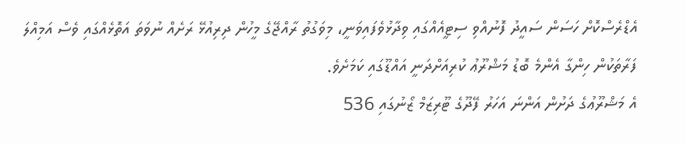އެޑްރެސްކޮށް ހަސަން ސައީދު ފޮނުއްވި ސިޓީއެއްގައި ވިދާޅުވެފައިވަނީ، މިވަގުތު ރާއްޖޭގެ މީހުން ދިރިއުޅޭ ރަށެއް ނުވަތަ އަތޮޅެއްގައި ވެސް އަމިއްލަ ފަރާތަކުން ހިންގާ އެންމެ ބޮޑު މަޝްރޫޢު ކުރިއަށްދަނީ އައްޑޫގައި ކަމަށެވެ.
އެ މަޝްރޫޢުގެ ދަށުން އަންނަ އަހަރު ފޭދޫގެ ޓޫރިޒަމް ޒޯނުގައި 536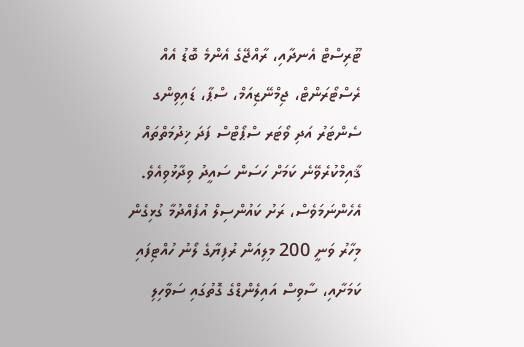ޓޫރިސްޓް އެނދާއި، ރާއްޖޭގެ އެންމެ ބޮޑު އެއް ރެސްޓޯރަންޓް، ޖިމްނޭޒިއަމް، ސްޕާ، ޑައިވިންގ ސެންޓަރު އަދި ވޯޓަރ ސްޕޯޓްސް ފަދަ ޚިދުމަތްތައް ޤާއިމްކުރެވޭނެ ކަމަށް ހަސަން ސައީދު ވިދާޅުވިއެވެ.
އެހެންނަމަވެސް، ރަށު ކައުންސިލް އުފެއްދުމާ ގުޅިގެން މިހާރު ވަނީ 200 މިލިއަން ރުފިޔާގެ ލޯނު ހުއްޓިފައި ކަމަށާއި، ސާވިސް އައިލެންޑްގެ ގޮތުގައި ސަވާހިލި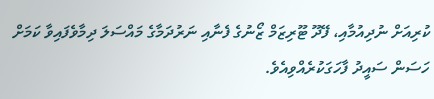ކުރިއަށް ނުދިއުމާއި، ފޭދޫ ޓޫރިޒަމް ޒޯނުގެ ފެނާއި ނަރުދަމާގެ މައްސަލަ ދިމާވެފައިވާ ކަމަށް ހަސަން ސައީދު ފާހަގަކުރެއްވިއެވެ.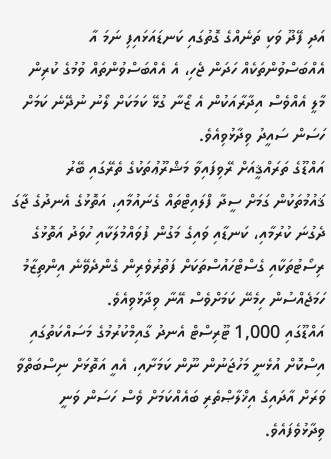އަދި ފޭދޫ ވަކި ތަނެއްގެ ގޮތުގައި ކަނޑައަޅައިފި ނަމަ އާ އެއްބަސްވުންތަކެއް ހަދަން ޖެހި، އެ އެއްބަސްވުންތައް ވުމުގެ ކުރިން މާލީ އެއްވެސް އިދާރާއަކުން އެ ޒޯނާ ގުޅޭ ކަމަކަށް ލޯނު ނުދޭނެ ކަމަށް ހަސަން ސައީދު ވިދާޅުވިއެވެ.
އައްޑޫގެ ތަރައްޤީއަށް ރޭވިފައިވާ މަޝްރޫޢުތަކުގެ ތެރޭގައި ބޭރު ޤައުމުތަކުން ގަމަށް ސީދާ ފްލައިޓްތައް ގެނައުމާއި، އަތޮޅުގެ އެނދުގެ ޖާގަ ދެގުނަ ކުރުމާއި، ކަނޑާއި ވައިގެ މަގުން ފުވައްމުލަކާއި ހުވަދު އަތޮޅުގެ ރިސޯޓުތަކާއި ގެސްޓްހައުސްތަކަށް ފަތުރުވެރިން ގެންދެވޭނެ އިންތިޒާމު ހަމަޖެއްސުން ހިމެނޭ ކަމަށްވެސް އޭނާ ވިދާޅުވިއެވެ.
އައްޑޫގައި 1,000 ޓޫރިސްޓް އެނދު ގާއިމްކުރުމުގެ މަސައްކަތުގައި އިސްކޮށް އުޅެނީ މަހުޖަނުން ނޫން ކަމަށާއި، އެއީ އަތޮޅަށް ނިސްބަތްވާ ވަރަށް އާދައިގެ އިޚްލާޞްތެރި ބައެއްކަމަށް ވެސް ހަސަން ވަނީ ވިދާޅުވެފައެވެ.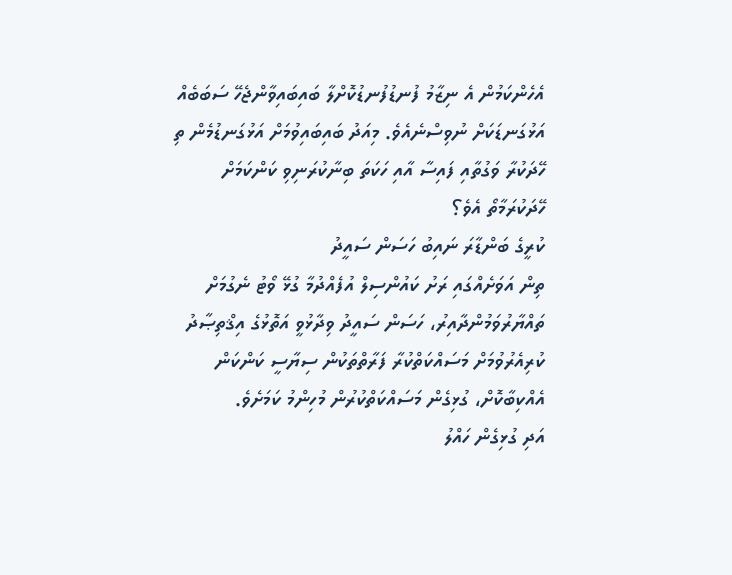އެހެންކަމުން އެ ނިޒާމު ފުނޑުފުނޑުކޮށްލާ ބައިބައިވާންޖެހޭ ސަބަބެއް އަޅުގަނޑަކަށް ނުވިސްނެއެވެ. މިއަދު ބައިބައިވުމަށް އަޅުގަނޑުމެން ތި ހޭދަކުރާ ވަގުތާއި ފައިސާ އާއި ހަކަތަ ބިނާކުރަނިވި ކަންކަމަށް ހޭދަކުރަމާތޯ އެވެ؟
ކުރީގެ ބަންޑާރަ ނައިބު ހަސަން ސައީދު
ތިން އަވަށެއްގައި ރަށު ކައުންސިލް އުފެއްދުމާ ގުޅޭ ވޯޓު ނެގުމަށް ތައްޔާރުވަމުންދާއިރު، ހަސަން ސައީދު ވިދާޅުވީ އަތޮޅުގެ އިޤްތިޞާދު ކުރިއެރުވުމަށް މަސައްކަތްކުރާ ފަރާތްތަކުން ސިޔާސީ ކަންކަން އެއްކިބާކޮށް، ގުޅިގެން މަސައްކަތްކުރުން މުހިންމު ކަމަށެވެ.
އަދި ގުޅިގެން ހައްލު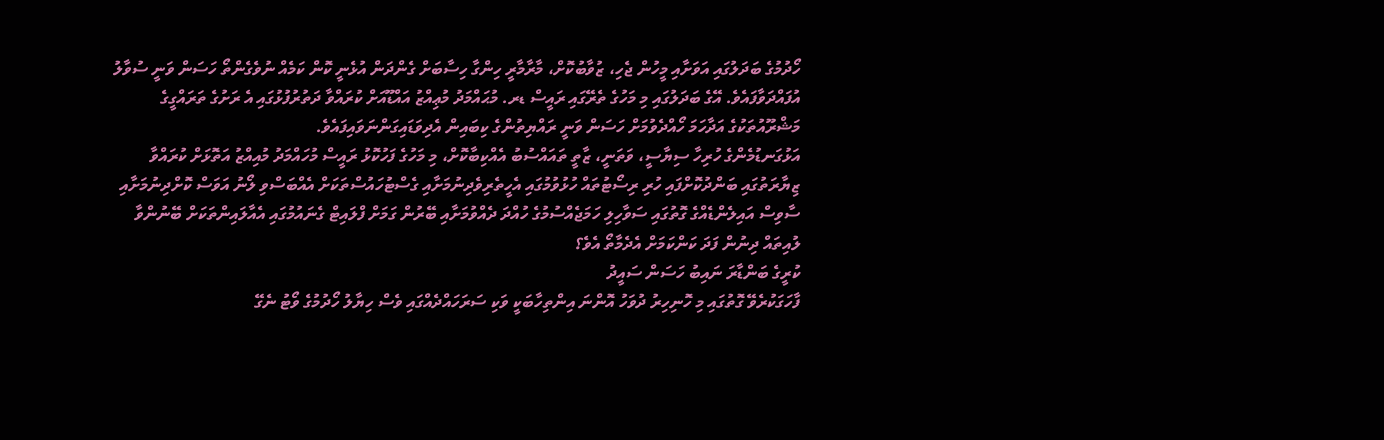ހޯދުމުގެ ބަދަލުގައި އަވަށާއި މީހުން ޖެހި، ޒުވާބުކޮށް، މާރާމާރީ ހިންގާ ހިސާބަށް ގެންދަން އުޅެނީ ކޮން ކަމެއް ނުވެގެންތޯ ހަސަން ވަނީ ސުވާލު އުފައްދަވާފައެވެ. އޭގެ ބަދަލުގައި މި މަހުގެ ތެރޭގައި ރައީސް ޑރ. މުޙައްމަދު މުޢިއްޒު އައްޑޫއަށް ކުރައްވާ ދަތުރުފުޅުގައި އެ ރަށުގެ ތަރައްގީގެ މަޝްރޫއުތަކުގެ އަދާހަމަ ހޯއްދެވުމަށް ހަސަން ވަނީ ރައްޔިތުންގެ ކިބައިން އެދިވަޑައިގަންނަވައިފައެވެ.
އަޅުގަނޑުމެންގެ ހުރިހާ ސިޔާސީ، ވަތަނީ، ޒާތީ ތައައްސުބު އެއްކިބާކޮށް، މި މަހުގެ ފަހުކޮޅު ރައީސް މުހައްމަދު މުއިއްޒު އަތޮޅަށް ކުރައްވާ ޒިޔާރަތުގައި ބަންދުކޮށްފައި ހުރި ރިސޯޓުތައް ހުޅުވުމުގައި އެހީތެރިވެދިނުމަށާއި ގެސްޓުހައުސްތަކަށް އެއްބަސްވި ލޯނު އަވަސް ކޮށްދިނުމަށާއި ސާވިސް އައިލެންޑެއްގެ ގޮތުގައި ސަވާހިލި ހަމަޖެއްސުމުގެ ހުއްދަ ދެއްވުމަށާއި ބޭރުން ގަމަށް ފްލައިޓް ގެނައުމުގައި އެއާލައިންތަކަށް ބޭނުންވާ ލުއިތައް ދިނުން ފަދަ ކަންކަމަށް އެދެމާތޯ އެވެ؟
ކުރީގެ ބަންޑާރަ ނައިބު ހަސަން ސައީދު
ފާހަގަކުރެވޭ ގޮތުގައި މި ހޮނިހިރު ދުވަހު އޮންނަ އިންތިހާބަކީ ވަކި ސަރަހައްދެއްގައި ވެސް ހިޔާލު ހޯދުމުގެ ވޯޓު ނެގޭ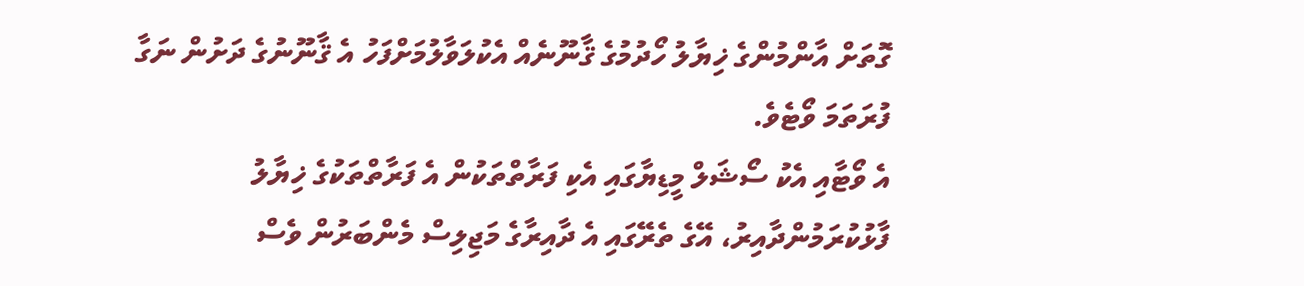ގޮތަށް އާންމުންގެ ޚިޔާލު ހޯދުމުގެ ޤާނޫނެއް އެކުލަވާލުމަށްފަހު އެ ޤާނޫނުގެ ދަށުން ނަގާ ފުރަތަމަ ވޯޓެވެ.
އެ ވޯޓާއި އެކު ސޯޝަލް މީޑިޔާގައި އެކި ފަރާތްތަކުން އެ ފަރާތްތަކުގެ ޚިޔާލު ފާޅުކުރަމުންދާއިރު، އޭގެ ތެރޭގައި އެ ދާއިރާގެ މަޖިލިސް މެންބަރުން ވެސް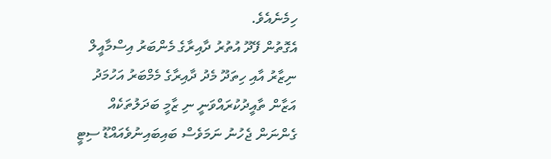ހިމެނެއެވެ.
އެގޮތުން ފޭދޫ އުތުރު ދާއިރާގެ މެންބަރު އިސްމާއީލް ނިޒާރު އާއި ހިތަދޫ މެދު ދާއިރާގެ މެމްބަރު އަހުމަދު އަޒާން ތާއީދުކުރައްވަނީ ނި ޒާމީ ބަދަލުތަކެއް ގެންނަން ޖެހުނު ނަމަވެސް ބައިބައިނުވެއައްޑޫ ސިޓީ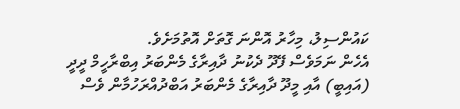ކައުންސިލު، މިހާރު އޮންނަ ގޮތަށް އޮތުމަށެވެ.
އެހެން ނަމަވެސް ފޭދޫ ދެކުނު ދާއިރާގެ މެންބަރު އިބްރާހީމް ދީދީ (އައިބީ) އާއި މީދޫ ދާއިރާގެ މެންބަރު އަބްދުއްރަހުމާން ވެސް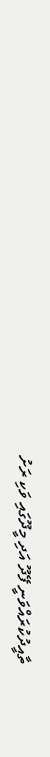ތާއީދުކުރައްވަނީ ފޭދޫ އަދި މީދޫގައި ވަކި ރަށު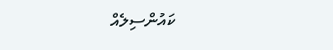ކައުންސިލެއް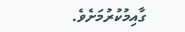ގާއިމުކުރުމަށެވެ.